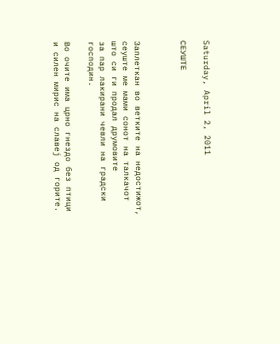Saturday, April 2, 2011

СЕУШТЕ



Заплеткан во ветките на недостижот,
сеуште ме мами сонот на талкачот
што си ги продал друмовите
за пар лакирани чевли на градски господин.

Во очите има црно гнездо без птици
и силен мирис на славеј од горите.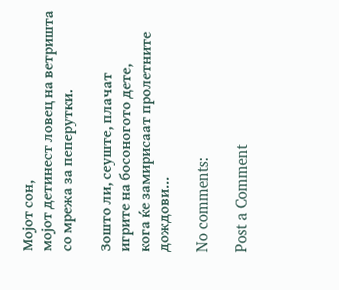Мојот сон,
мојот детинест ловец на ветришта
со мрежа за пеперутки.

Зошто ли, сеуште, плачат
игрите на босоногото дете,
кога ќе замирисаат пролетните дождови...

No comments:

Post a Comment